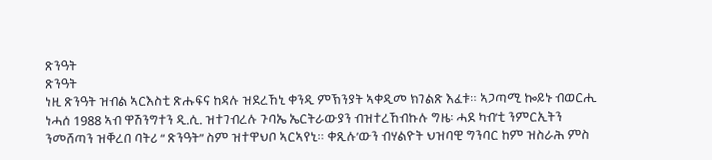ጽንዓት
ጽንዓት
ነዚ ጽንዓት ዝብል ኣርእስቲ ጽሑፍና ከዳሉ ዝደረኸኒ ቀንዲ ምኽንያት ኣቀዲመ ክገልጽ እፈቱ። ኣጋጣሚ ኰይኑ ብወርሒ
ነሓሰ 1988 ኣብ ዋሽንግተን ዲ.ሲ. ዝተገብረሉ ጉባኤ ኤርትራውያን ብዝተረኸብኩሉ ግዜ፡ ሓደ ካብ’ቲ ንምርኢትን
ንመሸጣን ዝቐረበ ባትሪ “ ጽንዓት” ስም ዝተዋህቦ ኣርኣየኒ። ቀጺሉ’ውን ብሃልዮት ህዝባዊ ግንባር ከም ዝስራሕ ምስ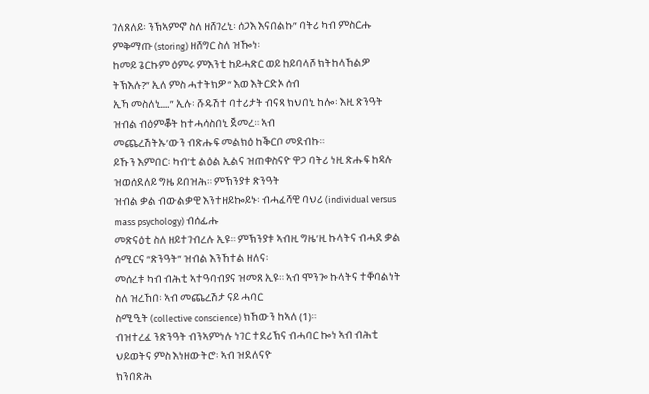ገለጸለይ፡ ንኽኣምኖ ስለ ዘሸገረኒ፡ ሰጋእ እናበልኩ” ባትሪ ካብ ምስርሑ ምቅማጡ (storing) ዘሸግር ስለ ዝዀነ፡
ከመይ ጌርኩም ዕምሩ ምእንቲ ከይሓጽር ወይ ከይባላሾ ክትከላኸልዎ ትኽእሉ?” ኢለ ምስ ሓተትክዎ “ እወ እትርድኦ ሰብ
ኢኻ መስለኒ….” ኢሉ፡ ሹዱሽተ ባተሪታት ብናጻ ክህበኒ ከሎ፡ እዚ ጽንዓት ዝብል ብዕምቖት ከተሓሳስበኒ ጀመረ። ኣብ
መጨረሽትኡ’ውን ብጽሑፍ መልክዕ ከቕርቦ መደብኩ።
ይኹን እምበር፡ ካብ’ቲ ልዕል ኢልና ዝጠቀስናዮ ዋጋ ባትሪ ነዚ ጽሑፍ ከዳሉ ዝወሰደለይ ግዜ ይበዝሕ። ምኽንያቱ ጽንዓት
ዝብል ቃል ብውልቃዊ እንተዘይኰይኑ፡ ብሓፈሻዊ ባህሪ (individual versus mass psychology) ብሰፊሑ
መጽናዕቲ ስለ ዘይተገብረሉ ኢዩ። ምኽንያቱ ኣብዚ ግዜ’ዚ ኩላትና ብሓደ ቃል ሰሚርና “ጽንዓት” ዝብል እንኸተል ዘለና፡
መሰረቱ ካብ ብሕቲ ኣተዓባብያና ዝመጸ ኢዩ። ኣብ ሞንጐ ኩላትና ተቐባልነት ስለ ዝረኸበ፡ ኣብ መጨረሽታ ናይ ሓባር
ስሚዒት (collective conscience) ክኸውን ከኣለ (1)።
ብዝተረፈ ንጽንዓት ብንኣምነሉ ነገር ተደሪኽና ብሓባር ኰነ ኣብ ብሕቲ ህይወትና ምስ እነዘውትሮ፡ ኣብ ዝደለናዮ
ክንበጽሕ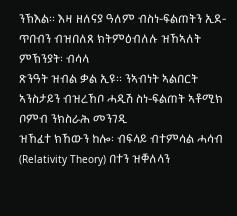ንኽእል። እዛ ዘለናያ ዓለም ብስነ-ፍልጠትን ኢደ-ጥበብን ብዝበለጸ ክትምዕብለሉ ዝኸኣለት ምኽንያት፡ ብሳላ
ጽንዓት ዝብል ቃል ኢዩ። ንኣብነት ኣልበርት ኣንስታይን ብዝረኸቦ ሓዲሽ ስነ-ፍልጠት ኣቶሚክ ቦምብ ንክስራሕ መንገዲ
ዝኸፈተ ክኸውን ከሎ፡ ብፍላይ ብተምሳል ሓሳብ (Relativity Theory) በተን ዝቐለላን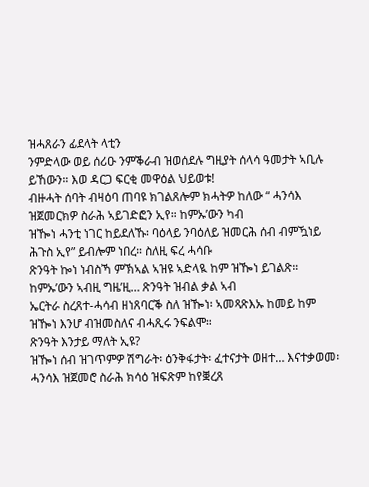ዝሓጸራን ፊደላት ላቲን
ንምድላው ወይ ሰሪዑ ንምቕራብ ዝወሰደሉ ግዚያት ሰላሳ ዓመታት ኣቢሉ ይኸውን። እወ ዳርጋ ፍርቂ መዋዕል ህይወቱ!
ብዙሓት ሰባት ብዛዕባ ጠባዩ ክገልጸሎም ክሓትዎ ከለው “ ሓንሳእ ዝጀመርክዎ ስራሕ ኣይገድፎን ኢየ። ከምኡ’ውን ካብ
ዝዀነ ሓንቲ ነገር ከይደለኹ፡ ባዕላይ ንባዕለይ ዝመርሕ ሰብ ብምዃነይ ሕጉስ ኢየ” ይብሎም ነበረ። ስለዚ ፍረ ሓሳቡ
ጽንዓት ኰነ ነብስኻ ምኽኣል ኣዝዩ ኣድላዪ ከም ዝዀነ ይገልጽ። ከምኡ’ውን ኣብዚ ግዜ’ዚ… ጽንዓት ዝብል ቃል ኣብ
ኤርትራ ስረጸተ-ሓሳብ ዘነጸባርቕ ስለ ዝዀነ፡ ኣመጻጽእኡ ከመይ ከም ዝዀነ እንሆ ብዝመስለና ብሓጺሩ ንፍልሞ።
ጽንዓት እንታይ ማለት ኢዩ?
ዝዀነ ሰብ ዝገጥምዎ ሽግራት፡ ዕንቅፋታት፡ ፈተናታት ወዘተ… እናተቃወመ፡ ሓንሳእ ዝጀመሮ ስራሕ ክሳዕ ዝፍጽም ከየቛረጸ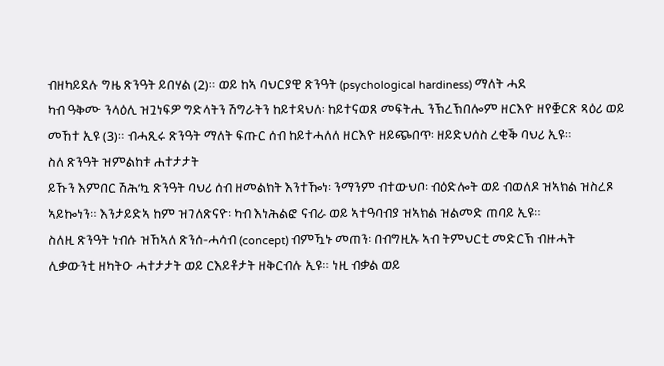ብዘካይደሉ ግዜ ጽንዓት ይበሃል (2)። ወይ ከኣ ባህርያዊ ጽንዓት (psychological hardiness) ማለት ሓደ
ካብ ዓቅሙ ንላዕሊ ዝጓነፍዎ ግድላትን ሽግራትን ከይተዳህለ፡ ከይተናወጸ መፍትሒ ንኽረኽበሎም ዘርእዮ ዘየቛርጽ ጻዕሪ ወይ
መኸተ ኢዩ (3)። ብሓጺሩ ጽንዓት ማለት ፍጡር ሰብ ከይተሓለለ ዘርእዮ ዘይጭበጥ፡ ዘይድህሰስ ረቂቕ ባህሪ ኢዩ።
ስለ ጽንዓት ዝምልከቱ ሐተታታት
ይኹን እምበር ሽሕ’ኳ ጽንዓት ባህሪ ሰብ ዘመልክት እንተዀነ፡ ንማንም ብተውህቦ፡ ብዕድሎት ወይ ብወለዶ ዝኣክል ዝስረጾ
ኣይኰነን። እንታይድኣ ከም ዝገለጽናዮ፡ ካብ እነሕልፎ ናብራ ወይ ኣተዓባብያ ዝኣክል ዝልመድ ጠባይ ኢዩ።
ስለዚ ጽንዓት ነብሱ ዝኸኣለ ጽንሰ-ሓሳብ (concept) ብምዃኑ መጠን፡ በብግዚኡ ኣብ ትምህርቲ መድርኽ ብዙሓት
ሊቃውንቲ ዘካትዑ ሓተታታት ወይ ርእይቶታት ዘቅርብሉ ኢዩ። ነዚ ብቃል ወይ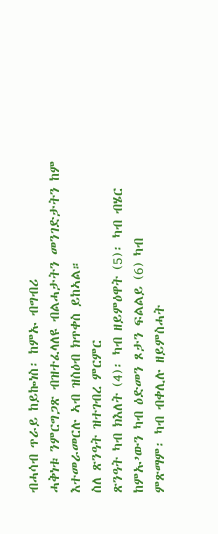ብሓሳብ ጥራይ ከይኰነስ፡ ከምኡ ብግብሪ
ሓቅነቱ ንምርግጋጽ ብዝተፈላለዩ ብልሓታትን መንገድታትን ከም እተመራመርሉ ኣብ ዝስዕብ ክጥቀስ ይከኣል።
ስለ ጽንዓት ዝተገብረ ምርምር
ጽንዓት ካብ ክእለት (4)፡ ካብ ዘይምዕዋት (5)፡ ካብ ብሄር ከምኡ’ውን ካብ ዕድመን ጾታን ፍልልይ (6) ካብ
ምጽማም፡ ካብ ብቀሊሉ ዘይምስሓት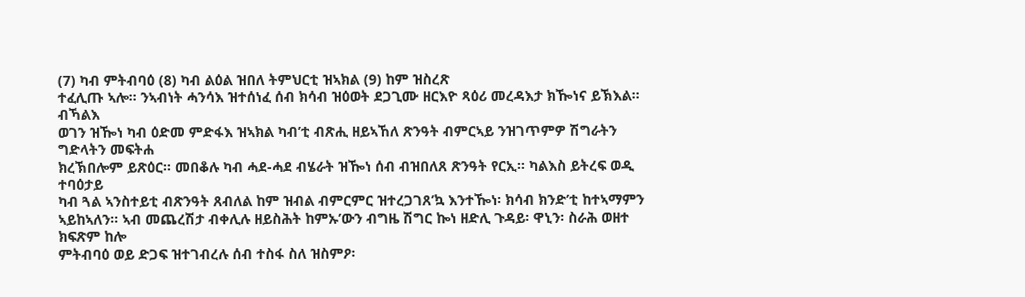(7) ካብ ምትብባዕ (8) ካብ ልዕል ዝበለ ትምህርቲ ዝኣክል (9) ከም ዝስረጽ
ተፈሊጡ ኣሎ። ንኣብነት ሓንሳእ ዝተሰነፈ ሰብ ክሳብ ዝዕወት ደጋጊሙ ዘርእዮ ጻዕሪ መረዳእታ ክዀነና ይኽእል። ብኻልእ
ወገን ዝዀነ ካብ ዕድመ ምድፋእ ዝኣክል ካብ’ቲ ብጽሒ ዘይኣኸለ ጽንዓት ብምርኣይ ንዝገጥምዎ ሽግራትን ግድላትን መፍትሐ
ክረኽበሎም ይጽዕር። መበቆሉ ካብ ሓደ-ሓደ ብሄራት ዝዀነ ሰብ ብዝበለጸ ጽንዓት የርኢ። ካልእስ ይትረፍ ወዲ ተባዕታይ
ካብ ጓል ኣንስተይቲ ብጽንዓት ጸብለል ከም ዝብል ብምርምር ዝተረጋገጸ’ኳ እንተዀነ፡ ክሳብ ክንድ’ቲ ከተኣማምን
ኣይከኣለን። ኣብ መጨረሽታ ብቀሊሉ ዘይስሕት ከምኡ’ውን ብግዜ ሽግር ኰነ ዘድሊ ጉዳይ፡ ዋኒን፡ ስራሕ ወዘተ ክፍጽም ከሎ
ምትብባዕ ወይ ድጋፍ ዝተገብረሉ ሰብ ተስፋ ስለ ዝስምዖ፡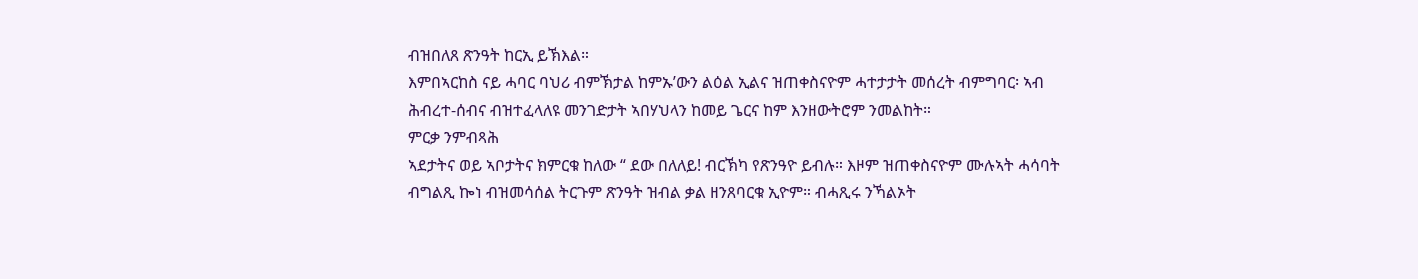ብዝበለጸ ጽንዓት ከርኢ ይኽእል።
እምበኣርከስ ናይ ሓባር ባህሪ ብምኽታል ከምኡ’ውን ልዕል ኢልና ዝጠቀስናዮም ሓተታታት መሰረት ብምግባር፡ ኣብ
ሕብረተ-ሰብና ብዝተፈላለዩ መንገድታት ኣበሃህላን ከመይ ጌርና ከም እንዘውትሮም ንመልከት።
ምርቃ ንምብጻሕ
ኣደታትና ወይ ኣቦታትና ክምርቁ ከለው “ ደው በለለይ! ብርኽካ የጽንዓዮ ይብሉ። እዞም ዝጠቀስናዮም ሙሉኣት ሓሳባት
ብግልጺ ኰነ ብዝመሳሰል ትርጉም ጽንዓት ዝብል ቃል ዘንጸባርቁ ኢዮም። ብሓጺሩ ንኻልኦት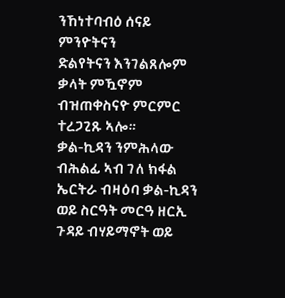ንኸነተባብዕ ሰናይ ምንዮትናን
ድልየትናን እንገልጸሎም ቃላት ምዃኖም ብዝጠቀስናዮ ምርምር ተረጋጊጹ ኣሎ።
ቃል-ኪዳን ንምሕላው
ብሕልፊ ኣብ ገለ ክፋል ኤርትራ ብዛዕባ ቃል-ኪዳን ወይ ስርዓት መርዓ ዘርኢ ጉዳይ ብሃይማኖት ወይ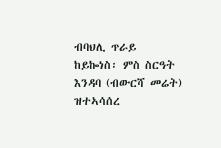ብባህሊ ጥራይ
ከይኰነስ፡ ምስ ስርዓት እንዳባ (ብውርሻ መሬት) ዝተኣሳሰረ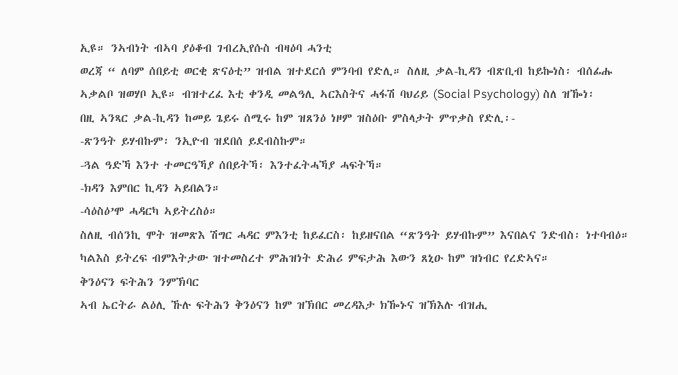ኢዩ። ንኣብነት ብኣባ ያዕቆብ ገብረኢየሱስ ብዛዕባ ሓንቲ
ወረጃ “ ለባም ሰበይቲ ወርቂ ጽናዕቲ” ዝብል ዝተደርሰ ምንባብ የድሊ። ስለዚ ቃል-ኪዳን ብጽቢብ ከይኰነስ፡ ብሰፊሑ
ኣቃልቦ ዝወሃቦ ኢዩ። ብዝተረፈ እቲ ቀንዲ መልዓሊ ኣርእስትና ሓፋሽ ባህሪይ (Social Psychology) ስለ ዝዀነ፡
በዚ ኣንጻር ቃል-ኪዳን ከመይ ጌይሩ ሰሚሩ ከም ዝጸንዕ ነዞም ዝስዕቡ ምስላታት ምጥቃስ የድሊ፡-
-ጽንዓት ይሃብኩም፡ ንኢዮብ ዝደበሰ ይደብስኩም።
-ጓል ዓድኻ እንተ ተመርዓኻያ ሰበይትኻ፡ እንተፈትሓኻያ ሓፍትኻ።
-ክዳን እምበር ኪዳን ኣይበልን።
-ሳዕስዕ’ሞ ሓዳርካ ኣይትረስዕ።
ስለዚ ብሰንኪ ሞት ዝመጽእ ሽግር ሓዳር ምእንቲ ከይፈርስ፡ ከይዘናበል “ጽንዓት ይሃብኩም” እናበልና ንድብስ፡ ነተባብዕ።
ካልእስ ይትረፍ ብምእትታው ዝተመስረተ ምሕዝነት ድሕሪ ምፍታሕ እውን ጸኒዑ ከም ዝነብር የረድኣና።
ቅንዕናን ፍትሕን ንምኽባር
ኣብ ኤርትራ ልዕሊ ኹሉ ፍትሕን ቅንዕናን ከም ዝኽበር መረዳእታ ክዀኑና ዝኽእሉ ብዝሒ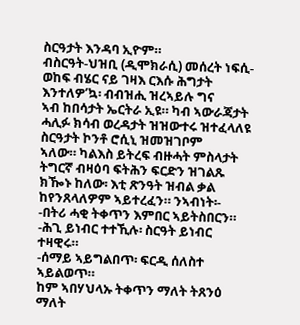ስርዓታት እንዳባ ኢዮም።
ብስርዓት-ህዝቢ (ዲሞክራሲ) መሰረት ነፍሲ-ወከፍ ብሄር ናይ ገዛእ ርእሱ ሕግታት እንተለዎ’ኳ፡ ብብዝሒ ዝረኣይሉ ግና
ኣብ ከበሳታት ኤርትራ ኢዩ። ካብ ኣውራጃታት ሓሊፉ ክሳብ ወረዳታት ዝዝውተሩ ዝተፈላለዩ ስርዓታት ኮንቶ ሮሲኒ ዝመዝገቦም
ኣለው። ካልእስ ይትረፍ ብዙሓት ምስላታት ትግርኛ ብዛዕባ ፍትሕን ፍርድን ዝገልጹ ክዀኑ ከለው፡ እቲ ጽንዓት ዝብል ቃል
ከየንጸላለዎም ኣይተረፈን። ንኣብነት፡-
-በትሪ ሓቂ ትቀጥን እምበር ኣይትስበርን።
-ሕጊ ይነብር ተተኺሉ፡ ስርዓት ይነብር ተዛዊሩ።
-ሰማይ ኣይግልበጥ፡ ፍርዲ ሰለስተ ኣይልወጥ።
ከም ኣበሃህላኡ ትቀጥን ማለት ትጸንዕ ማለት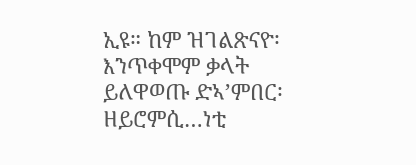ኢዩ። ከም ዝገልጽናዮ፡ እንጥቀሞም ቃላት ይለዋወጡ ድኣ’ምበር፡
ዘይሮምሲ…ነቲ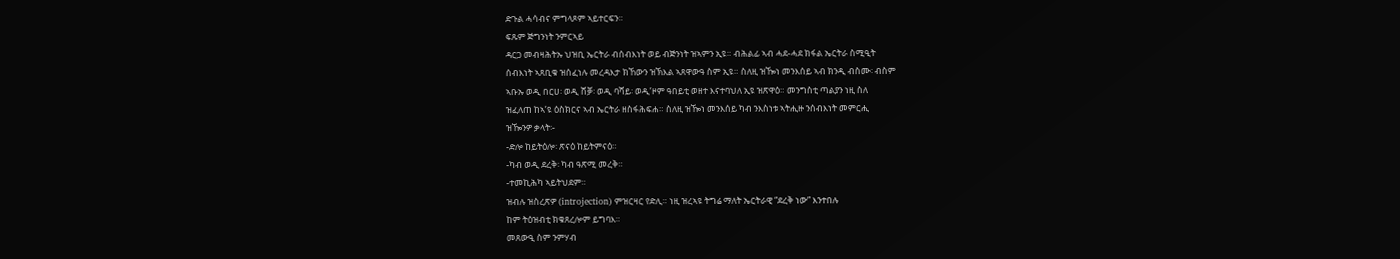ድጉል ሓሳብና ምግላጾም ኣይተርፍን።
ፍጹም ጅግንነት ንምርኣይ
ዳርጋ መብዛሕትኡ ህዝቢ ኤርትራ ብሰብእነት ወይ ብጅንነት ዝኣምን ኢዩ። ብሕልፊ ኣብ ሓደ-ሓደ ክፋል ኤርትራ ስሚዒት
ሰብእነት ኣጸቢቁ ዝሰፈነሉ መረዳእታ ክኸውን ዝኽእል ኣጸዋውዓ ስም ኢዩ። ስለዚ ዝዀነ መንእሰይ ኣብ ክንዲ ብስሙ፡ ብስም
ኣቡኡ ወዲ በርሀ፡ ወዲ ሸቓ፡ ወዲ ባሻይ፡ ወዲ’ዞም ዓበይቲ ወዘተ እናተባህለ ኢዩ ዝጽዋዕ። መንግስቲ ጣልያን ነዚ ስለ
ዝፈለጠ ከኣ’ዩ ዕስክርና ኣብ ኤርትራ ዘስፋሕፍሐ። ስለዚ ዝዀነ መንእሰይ ካብ ንእስነቱ ኣትሒዙ ንሰብእነት መምርሒ
ዝዀንዎ ቃላት፡-
-ድሎ ከይትዕሎ፡ ጽናዕ ከይትምናዕ።
-ካብ ወዲ ደረቅ፡ ካብ ዓጽሚ መረቅ።
-ተመኪሕካ ኣይትህደም።
ዝብሉ ዝስረጽዎ (introjection) ምዝርዛር የድሊ። ነዚ ዝረኣዩ ትግሬ ማለት ኤርትራዊ “ደረቅ ነው” እንተበሉ
ከም ትዕዝብቲ ክቁጸረሎም ይግባእ።
መጸውዒ ስም ንምሃብ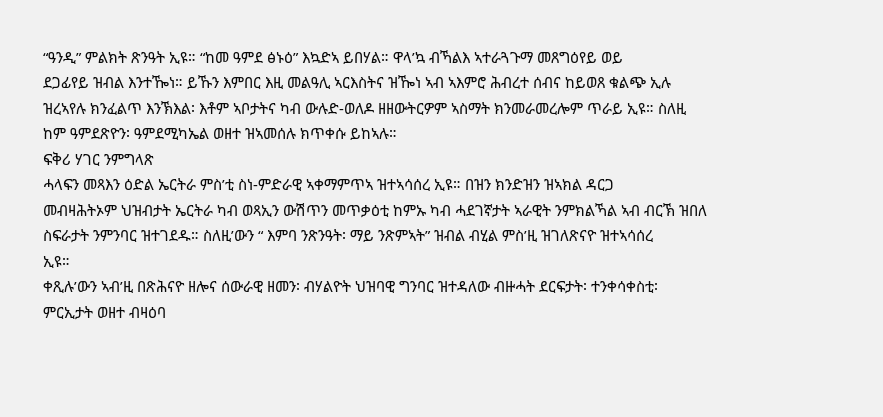“ዓንዲ” ምልክት ጽንዓት ኢዩ። “ከመ ዓምደ ፅኑዕ” እኳድኣ ይበሃል። ዋላ’ኳ ብኻልእ ኣተራጓጉማ መጸግዕየይ ወይ
ደጋፊየይ ዝብል እንተዀነ። ይኹን እምበር እዚ መልዓሊ ኣርእስትና ዝዀነ ኣብ ኣእምሮ ሕብረተ ሰብና ከይወጸ ቁልጭ ኢሉ
ዝረኣየሉ ክንፈልጥ እንኽእል፡ እቶም ኣቦታትና ካብ ውሉድ-ወለዶ ዘዘውትርዎም ኣስማት ክንመራመረሎም ጥራይ ኢዩ። ስለዚ
ከም ዓምደጽዮን፡ ዓምደሚካኤል ወዘተ ዝኣመሰሉ ክጥቀሱ ይከኣሉ።
ፍቅሪ ሃገር ንምግላጽ
ሓላፍን መጻእን ዕድል ኤርትራ ምስ’ቲ ስነ-ምድራዊ ኣቀማምጥኣ ዝተኣሳሰረ ኢዩ። በዝን ክንድዝን ዝኣክል ዳርጋ
መብዛሕትኦም ህዝብታት ኤርትራ ካብ ወጻኢን ውሽጥን መጥቃዕቲ ከምኡ ካብ ሓደገኛታት ኣራዊት ንምክልኻል ኣብ ብርኽ ዝበለ
ስፍራታት ንምንባር ዝተገደዱ። ስለዚ’ውን “ እምባ ንጽንዓት፡ ማይ ንጽምኣት” ዝብል ብሂል ምስ’ዚ ዝገለጽናዮ ዝተኣሳሰረ
ኢዩ።
ቀጺሉ’ውን ኣብ’ዚ በጽሕናዮ ዘሎና ሰውራዊ ዘመን፡ ብሃልዮት ህዝባዊ ግንባር ዝተዳለው ብዙሓት ደርፍታት፡ ተንቀሳቀስቲ፡
ምርኢታት ወዘተ ብዛዕባ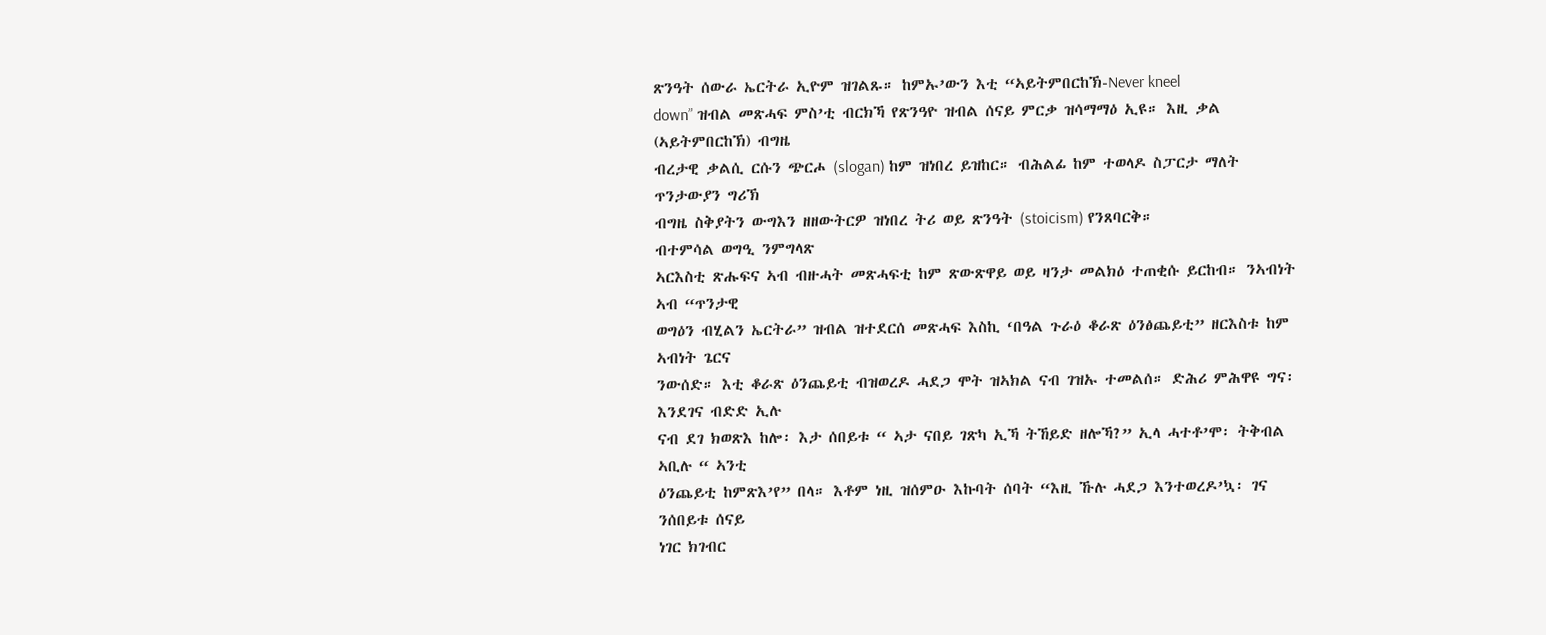ጽንዓት ሰውራ ኤርትራ ኢዮም ዝገልጹ። ከምኡ’ውን እቲ “ኣይትምበርከኽ-Never kneel
down” ዝብል መጽሓፍ ምስ’ቲ ብርክኻ የጽንዓዮ ዝብል ሰናይ ምርቃ ዝሳማማዕ ኢዩ። እዚ ቃል (ኣይትምበርከኽ) ብግዜ
ብረታዊ ቃልሲ ርሱን ጭርሖ (slogan) ከም ዝነበረ ይዝከር። ብሕልፊ ከም ተወላዶ ስፓርታ ማለት ጥንታውያን ግሪኽ
ብግዜ ስቅያትን ውግእን ዘዘውትርዎ ዝነበረ ትሪ ወይ ጽንዓት (stoicism) የንጸባርቅ።
ብተምሳል ወግዒ ንምግላጽ
ኣርእስቲ ጽሑፍና ኣብ ብዙሓት መጽሓፍቲ ከም ጽውጽዋይ ወይ ዛንታ መልክዕ ተጠቂሱ ይርከብ። ንኣብነት ኣብ “ጥንታዊ
ወግዕን ብሂልን ኤርትራ” ዝብል ዝተደርሰ መጽሓፍ እስኪ ‘በዓል ጉራዕ ቆራጽ ዕንፅጨይቲ” ዘርእስቱ ከም ኣብነት ጌርና
ንውሰድ። እቲ ቆራጽ ዕንጨይቲ ብዝወረዶ ሓደጋ ሞት ዝኣክል ናብ ገዝኡ ተመልሰ። ድሕሪ ምሕዋዩ ግና፡ እንደገና ብድድ ኢሉ
ናብ ደገ ክወጽእ ከሎ፡ እታ ሰበይቱ “ ኣታ ናበይ ገጽካ ኢኻ ትኸይድ ዘሎኻ?” ኢላ ሓተቶ’ሞ፡ ትቅብል ኣቢሉ “ ኣንቲ
ዕንጨይቲ ከምጽእ’የ” በላ። እቶም ነዚ ዝሰምዑ እኩባት ሰባት “እዚ ኹሉ ሓደጋ እንተወረዶ’ኳ፡ ገና ንሰበይቱ ሰናይ
ነገር ክገብር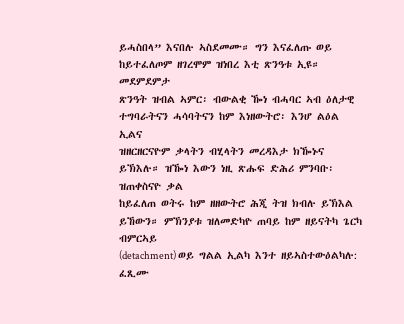ይሓስበላ” እናበሉ ኣስደመሙ። ግን እናፈለጡ ወይ ከይተፈለጦም ዘገረሞም ዝነበረ እቲ ጽንዓቱ ኢዩ።
መደምደምታ
ጽንዓት ዝብል ኣምር፡ ብውልቂ ዀነ ብሓባር ኣብ ዕለታዊ ተግባራትናን ሓሳባትናን ከም እነዘውትሮ፡ እንሆ ልዕል ኢልና
ዝዘርዘርናዮም ቃላትን ብሂላትን መረዳእታ ክዀኑና ይኽእሉ። ዝዀነ እውን ነዚ ጽሑፍ ድሕሪ ምንባቡ፡ ዝጠቀስናዮ ቃል
ከይፈለጠ ወትሩ ከም ዘዘውትሮ ሕጂ ትዝ ክብሉ ይኽእል ይኸውን። ምኽንያቱ ዝለመድካዮ ጠባይ ከም ዘይናትካ ጌርካ ብምርኣይ
(detachment) ወይ ግልል ኢልካ እንተ ዘይኣስተውዕልካሉ: ፈጺሙ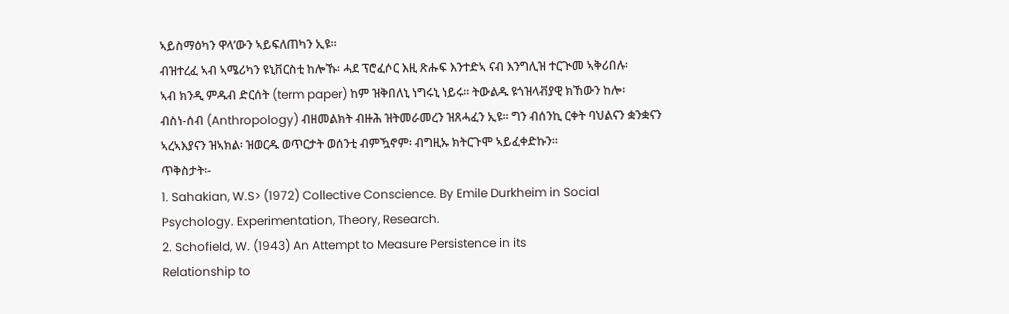ኣይስማዕካን ዋላ’ውን ኣይፍለጠካን ኢዩ።
ብዝተረፈ ኣብ ኣሜሪካን ዩኒቨርስቲ ከሎኹ፡ ሓደ ፕሮፈሶር እዚ ጽሑፍ እንተድኣ ናብ እንግሊዝ ተርጒመ ኣቅሪበሉ፡
ኣብ ክንዲ ምዱብ ድርሰት (term paper) ከም ዝቅበለኒ ነግሩኒ ነይሩ። ትውልዱ ዩጎዝላቭያዊ ክኸውን ከሎ፡
ብስነ-ሰብ (Anthropology) ብዘመልክት ብዙሕ ዝትመራመረን ዝጸሓፈን ኢዩ። ግን ብሰንኪ ርቀት ባህልናን ቋንቋናን
ኣረኣእያናን ዝኣክል፡ ዝወርዱ ወጥርታት ወሰንቲ ብምዃኖም፡ ብግዚኡ ክትርጉሞ ኣይፈቀድኩን።
ጥቅስታት፡-
1. Sahakian, W.S> (1972) Collective Conscience. By Emile Durkheim in Social
Psychology. Experimentation, Theory, Research.
2. Schofield, W. (1943) An Attempt to Measure Persistence in its
Relationship to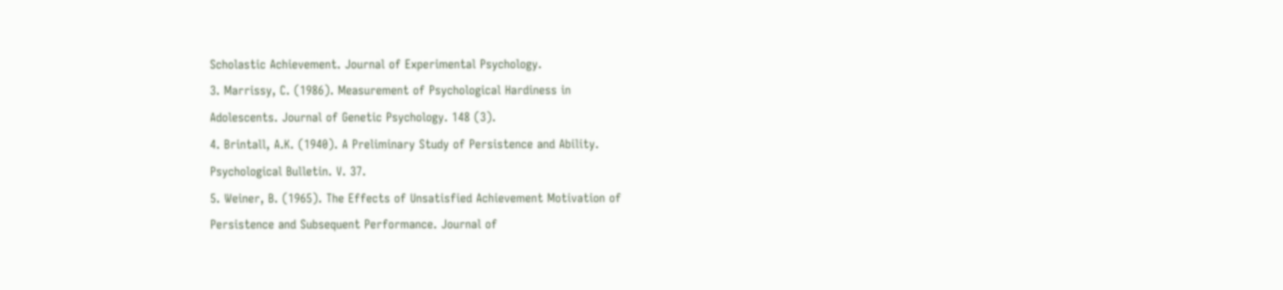Scholastic Achievement. Journal of Experimental Psychology.
3. Marrissy, C. (1986). Measurement of Psychological Hardiness in
Adolescents. Journal of Genetic Psychology. 148 (3).
4. Brintall, A.K. (1940). A Preliminary Study of Persistence and Ability.
Psychological Bulletin. V. 37.
5. Weiner, B. (1965). The Effects of Unsatisfied Achievement Motivation of
Persistence and Subsequent Performance. Journal of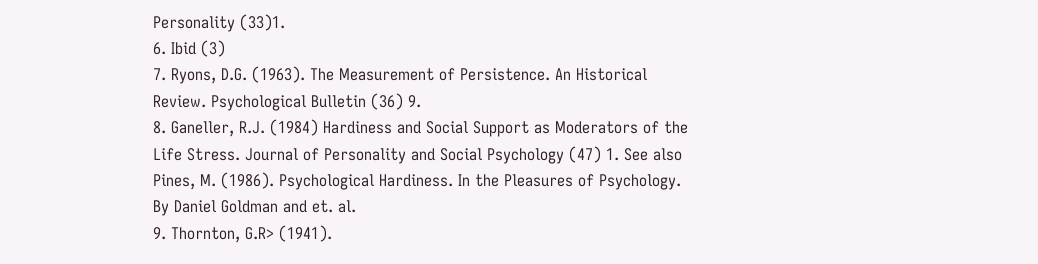Personality (33)1.
6. Ibid (3)
7. Ryons, D.G. (1963). The Measurement of Persistence. An Historical
Review. Psychological Bulletin (36) 9.
8. Ganeller, R.J. (1984) Hardiness and Social Support as Moderators of the
Life Stress. Journal of Personality and Social Psychology (47) 1. See also
Pines, M. (1986). Psychological Hardiness. In the Pleasures of Psychology.
By Daniel Goldman and et. al.
9. Thornton, G.R> (1941).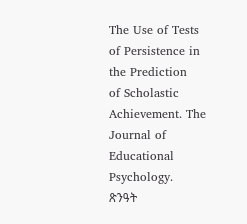The Use of Tests of Persistence in the Prediction
of Scholastic Achievement. The Journal of Educational Psychology.
ጽንዓት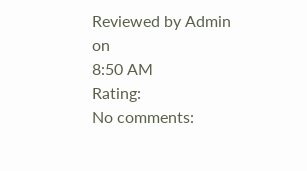Reviewed by Admin
on
8:50 AM
Rating:
No comments: